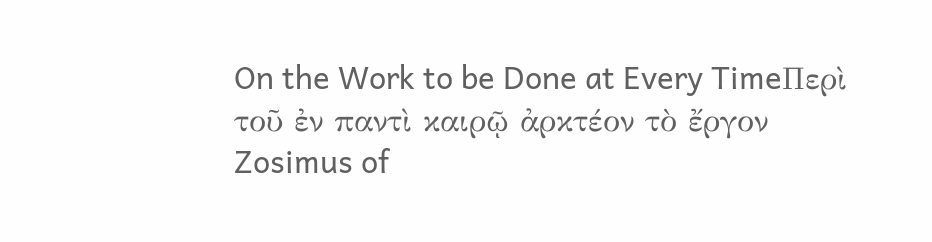On the Work to be Done at Every TimeΠερὶ τοῦ ἐν παντὶ καιρῷ ἀρκτέον τὸ ἔργον
Zosimus of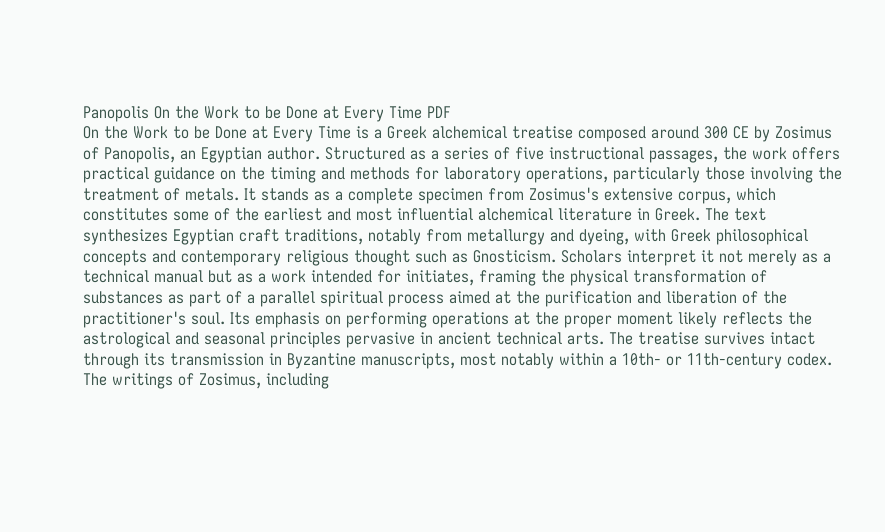Panopolis On the Work to be Done at Every Time PDF
On the Work to be Done at Every Time is a Greek alchemical treatise composed around 300 CE by Zosimus of Panopolis, an Egyptian author. Structured as a series of five instructional passages, the work offers practical guidance on the timing and methods for laboratory operations, particularly those involving the treatment of metals. It stands as a complete specimen from Zosimus's extensive corpus, which constitutes some of the earliest and most influential alchemical literature in Greek. The text synthesizes Egyptian craft traditions, notably from metallurgy and dyeing, with Greek philosophical concepts and contemporary religious thought such as Gnosticism. Scholars interpret it not merely as a technical manual but as a work intended for initiates, framing the physical transformation of substances as part of a parallel spiritual process aimed at the purification and liberation of the practitioner's soul. Its emphasis on performing operations at the proper moment likely reflects the astrological and seasonal principles pervasive in ancient technical arts. The treatise survives intact through its transmission in Byzantine manuscripts, most notably within a 10th- or 11th-century codex. The writings of Zosimus, including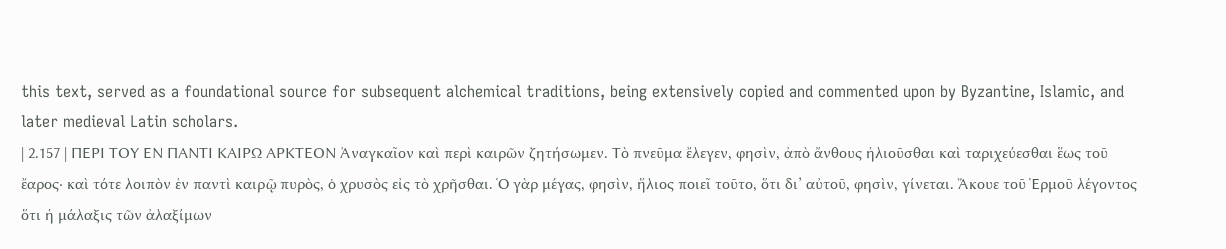this text, served as a foundational source for subsequent alchemical traditions, being extensively copied and commented upon by Byzantine, Islamic, and later medieval Latin scholars.
| 2.157 | ΠΕΡΙ ΤΟΥ ΕΝ ΠΑΝΤΙ ΚΑΙΡΩ ΑΡΚΤΕΟΝ Ἀναγκαῖον καὶ περὶ καιρῶν ζητήσωμεν. Τὸ πνεῦμα ἔλεγεν, φησὶν, ἀπὸ ἄνθους ἡλιοῦσθαι καὶ ταριχεύεσθαι ἕως τοῦ ἔαρος· καὶ τότε λοιπὸν ἐν παντὶ καιρῷ πυρὸς, ὁ χρυσὸς εἰς τὸ χρῆσθαι. Ὁ γὰρ μέγας, φησὶν, ἥλιος ποιεῖ τοῦτο, ὅτι δι’ αὐτοῦ, φησὶν, γίνεται. Ἄκουε τοῦ Ἑρμοῦ λέγοντος ὅτι ἡ μάλαξις τῶν ἀλαξίμων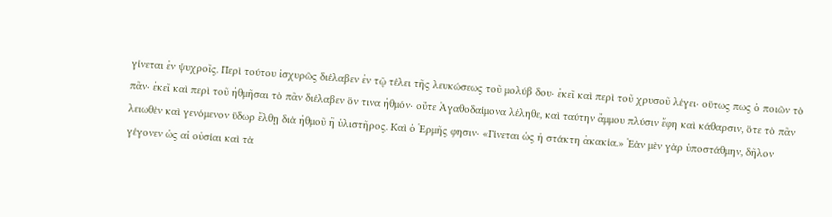γίνεται ἐν ψυχροῖς. Περὶ τούτου ἰσχυρῶς διέλαβεν ἐν τῷ τέλει τῆς λευκώσεως τοῦ μολύβ δου· ἐκεῖ καὶ περὶ τοῦ χρυσοῦ λέγει· οὕτως πως ὁ ποιῶν τὸ πᾶν· ἐκεῖ καὶ περὶ τοῦ ἠθμῆσαι τὸ πᾶν διέλαβεν ὅν τινα ἠθμόν· οὔτε Ἀγαθοδαίμονα λέληθε, καὶ ταύτην ἄμμου πλύσιν ἔφη καὶ κάθαρσιν, ὅτε τὸ πᾶν λειωθὲν καὶ γενόμενον ὕδωρ ἔλθῃ διὰ ἠθμοῦ ἢ ὑλιστῆρος. Καὶ ὁ Ἑρμῆς φησιν· «Γίνεται ὡς ἡ στάκτη ἀκακία.» Ἐὰν μὲν γὰρ ὑποστάθμην, δῆλον γέγονεν ὡς αἱ οὐσίαι καὶ τὰ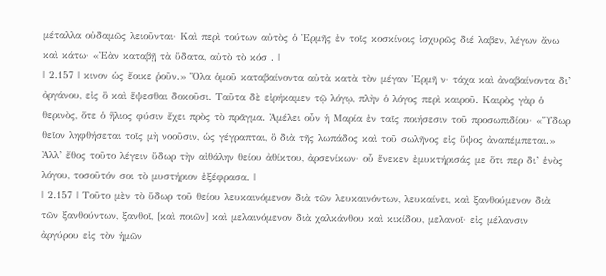μέταλλα οὐδαμῶς λειοῦνται· Καὶ περὶ τούτων αὐτὸς ὁ Ἑρμῆς ἐν τοῖς κοσκίνοις ἰσχυρῶς διέ λαβεν, λέγων ἄνω καὶ κάτω· «Ἐὰν καταβῇ τὰ ὕδατα, αὐτὸ τὸ κόσ . |
| 2.157 | κινον ὡς ἔοικε ῥοῦν.» Ὅλα ὁμοῦ καταβαίνοντα αὐτὰ κατὰ τὸν μέγαν Ἑρμῆ ν· τάχα καὶ ἀναβαίνοντα δι’ ὀργάνου, εἰς ὃ καὶ ἕψεσθαι δοκοῦσι. Ταῦτα δὲ εἰρήκαμεν τῷ λόγῳ, πλὴν ὁ λόγος περὶ καιροῦ. Καιρὸς γὰρ ὁ θερινὸς, ὅτε ὁ ἥλιος φύσιν ἔχει πρὸς τὸ πρᾶγμα. Ἀμέλει οὖν ἡ Μαρία ἐν ταῖς ποιήσεσιν τοῦ προσωπιδίου· «Ὕδωρ θεῖον ληφθήσεται τοῖς μὴ νοοῦσιν, ὡς γέγραπται, ὃ διὰ τῆς λωπάδος καὶ τοῦ σωλῆνος εἰς ὕψος ἀναπέμπεται.» Ἀλλ’ ἔθος τοῦτο λέγειν ὕδωρ τὴν αἰθάλην θείου ἀθίκτου, ἀρσενίκων· οὗ ἕνεκεν ἐμυκτήρισάς με ὅτι περ δι’ ἑνὸς λόγου, τοσοῦτόν σοι τὸ μυστήριον ἐξέφρασα. |
| 2.157 | Τοῦτο μὲν τὸ ὕδωρ τοῦ θείου λευκαινόμενον διὰ τῶν λευκαινόντων, λευκαίνει, καὶ ξανθούμενον διὰ τῶν ξανθούντων, ξανθοῖ, [καὶ ποιῶν] καὶ μελαινόμενον διὰ χαλκάνθου καὶ κικίδου, μελανοῖ· εἰς μέλανσιν ἀργύρου εἰς τὸν ἡμῶν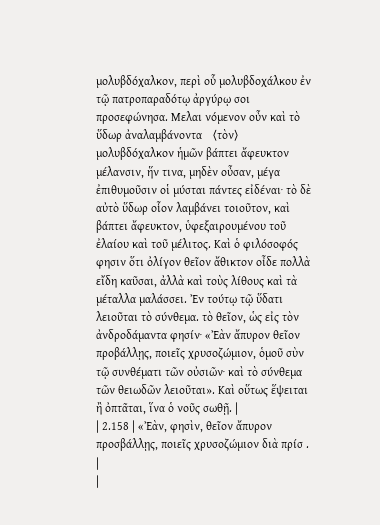μολυβδόχαλκον, περὶ οὗ μολυβδοχάλκου ἐν τῷ πατροπαραδότῳ ἀργύρῳ σοι προσεφώνησα. Μελαι νόμενον οὖν καὶ τὸ ὕδωρ ἀναλαμβάνοντα 〈τὸν〉 μολυβδόχαλκον ἡμῶν βάπτει ἄφευκτον μέλανσιν, ἥν τινα, μηδὲν οὖσαν, μέγα ἐπιθυμοῦσιν οἱ μύσται πάντες εἰδέναι· τὸ δὲ αὐτὸ ὕδωρ οἷον λαμβάνει τοιοῦτον, καὶ βάπτει ἄφευκτον, ὑφεξαιρουμένου τοῦ ἐλαίου καὶ τοῦ μέλιτος. Καὶ ὁ φιλόσοφός φησιν ὅτι ὀλίγον θεῖον ἄθικτον οἶδε πολλὰ εἴδη καῦσαι, ἀλλὰ καὶ τοὺς λίθους καὶ τὰ μέταλλα μαλάσσει. Ἐν τούτῳ τῷ ὕδατι λειοῦται τὸ σύνθεμα. τὸ θεῖον, ὡς εἰς τὸν ἀνδροδάμαντα φησίν· «Ἐὰν ἄπυρον θεῖον προβάλλῃς, ποιεῖς χρυσοζώμιον, ὁμοῦ σὺν τῷ συνθέματι τῶν οὐσιῶν· καὶ τὸ σύνθεμα τῶν θειωδῶν λειοῦται». Καὶ οὕτως ἕψειται ἢ ὀπτᾶται, ἵνα ὁ νοῦς σωθῇ. |
| 2.158 | «Ἐὰν, φησὶν, θεῖον ἄπυρον προσβάλλῃς, ποιεῖς χρυσοζώμιον διὰ πρίσ . |
|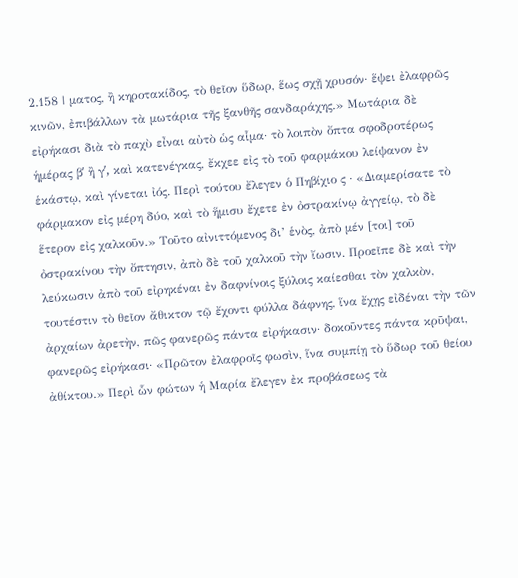2.158 | ματος, ἢ κηροτακίδος, τὸ θεῖον ὕδωρ, ἕως σχῇ χρυσόν· ἕψει ἐλαφρῶς κινῶν, ἐπιβάλλων τὰ μωτάρια τῆς ξανθῆς σανδαράχης.» Μωτάρια δὲ εἰρήκασι διὰ τὸ παχὺ εἶναι αὐτὸ ὡς αἷμα· τὸ λοιπὸν ὄπτα σφοδροτέρως ἡμέρας βʹ ἢ γʹ, καὶ κατενέγκας, ἔκχεε εἰς τὸ τοῦ φαρμάκου λείψανον ἐν ἑκάστῳ, καὶ γίνεται ἰός. Περὶ τούτου ἔλεγεν ὁ Πηβίχιο ς · «Διαμερίσατε τὸ φάρμακον εἰς μέρη δύο, καὶ τὸ ἥμισυ ἔχετε ἐν ὀστρακίνῳ ἀγγείῳ, τὸ δὲ ἕτερον εἰς χαλκοῦν.» Τοῦτο αἰνιττόμενος δι’ ἑνὸς, ἀπὸ μέν [τοι] τοῦ ὀστρακίνου τὴν ὄπτησιν, ἀπὸ δὲ τοῦ χαλκοῦ τὴν ἴωσιν. Προεῖπε δὲ καὶ τὴν λεύκωσιν ἀπὸ τοῦ εἰρηκέναι ἐν δαφνίνοις ξύλοις καίεσθαι τὸν χαλκὸν, τουτέστιν τὸ θεῖον ἄθικτον τῷ ἔχοντι φύλλα δάφνης, ἵνα ἔχῃς εἰδέναι τὴν τῶν ἀρχαίων ἀρετὴν, πῶς φανερῶς πάντα εἰρήκασιν· δοκοῦντες πάντα κρῦψαι, φανερῶς εἰρήκασι· «Πρῶτον ἐλαφροῖς φωσὶν, ἵνα συμπίῃ τὸ ὕδωρ τοῦ θείου ἀθίκτου.» Περὶ ὧν φώτων ἡ Μαρία ἔλεγεν ἐκ προβάσεως τὰ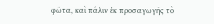φῶτα, καὶ πάλιν ἐκ προσαγωγῆς τὸ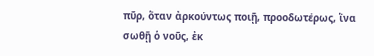πῦρ, ὅταν ἀρκούντως ποιῇ, προοδωτέρως, ἵνα σωθῇ ὁ νοῦς, ἐκ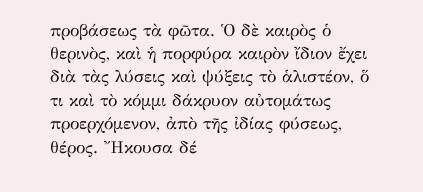προβάσεως τὰ φῶτα. Ὁ δὲ καιρὸς ὁ θερινὸς, καὶ ἡ πορφύρα καιρὸν ἴδιον ἔχει διὰ τὰς λύσεις καὶ ψύξεις τὸ ἁλιστέον, ὅ τι καὶ τὸ κόμμι δάκρυον αὐτομάτως προερχόμενον, ἀπὸ τῆς ἰδίας φύσεως, θέρος. Ἤκουσα δέ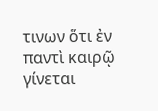τινων ὅτι ἐν παντὶ καιρῷ γίνεται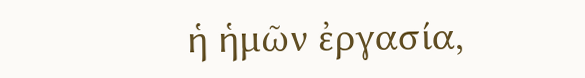ἡ ἡμῶν ἐργασία,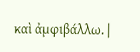καὶ ἀμφιβάλλω. |